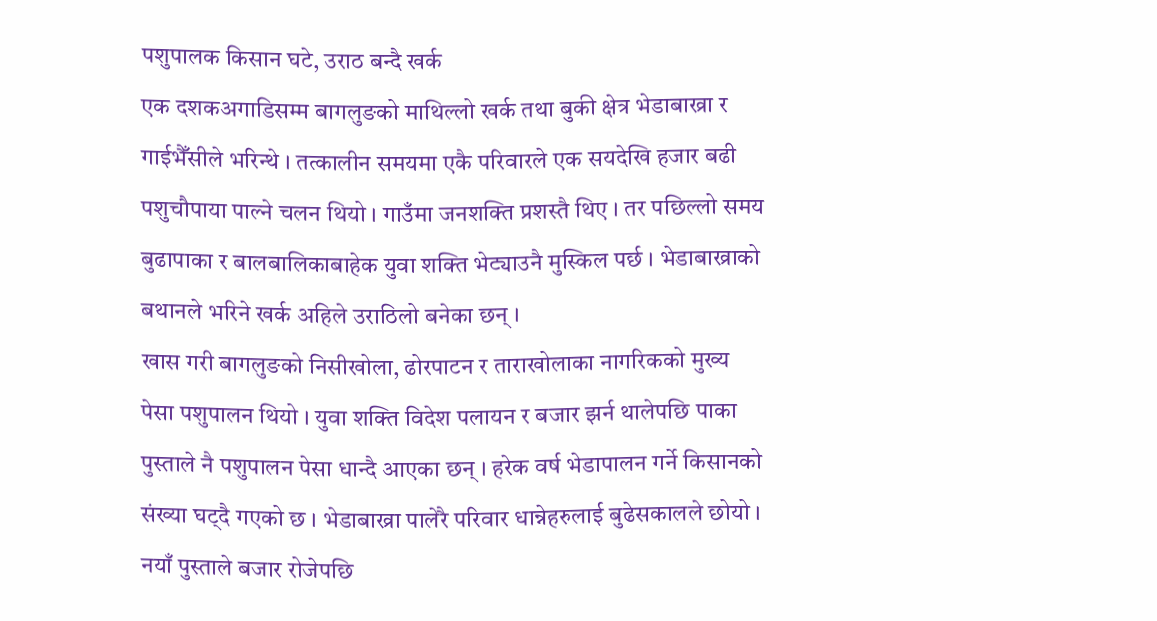पशुपालक किसान घटे, उराठ बन्दै खर्क
एक दशकअगाडिसम्म बागलुङको माथिल्लो खर्क तथा बुकी क्षेत्र भेडाबाख्रा र गाईभैँसीले भरिन्थे । तत्कालीन समयमा एकै परिवारले एक सयदेखि हजार बढी पशुचौपाया पाल्ने चलन थियो । गाउँमा जनशक्ति प्रशस्तै थिए । तर पछिल्लो समय बुढापाका र बालबालिकाबाहेक युवा शक्ति भेट्याउनै मुस्किल पर्छ । भेडाबाख्राको बथानले भरिने खर्क अहिले उराठिलो बनेका छन् ।
खास गरी बागलुङको निसीखोला, ढोरपाटन र ताराखोलाका नागरिकको मुख्य पेसा पशुपालन थियो । युवा शक्ति विदेश पलायन र बजार झर्न थालेपछि पाका पुस्ताले नै पशुपालन पेसा धान्दै आएका छन् । हरेक वर्ष भेडापालन गर्ने किसानको संख्या घट्दै गएको छ । भेडाबाख्रा पालेरै परिवार धान्नेहरुलाई बुढेसकालले छोयो । नयाँ पुस्ताले बजार रोजेपछि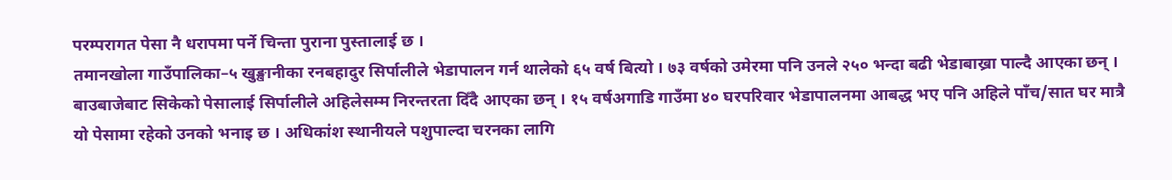परम्परागत पेसा नै धरापमा पर्ने चिन्ता पुराना पुस्तालाई छ ।
तमानखोला गाउँपालिका–५ खुङ्खानीका रनबहादुर सिर्पालीले भेडापालन गर्न थालेको ६५ वर्ष बित्यो । ७३ वर्षको उमेरमा पनि उनले २५० भन्दा बढी भेडाबाख्रा पाल्दै आएका छन् । बाउबाजेबाट सिकेको पेसालाई सिर्पालीले अहिलेसम्म निरन्तरता दिँदै आएका छन् । १५ वर्षअगाडि गाउँमा ४० घरपरिवार भेडापालनमा आबद्ध भए पनि अहिले पाँच/सात घर मात्रै यो पेसामा रहेको उनको भनाइ छ । अधिकांश स्थानीयले पशुपाल्दा चरनका लागि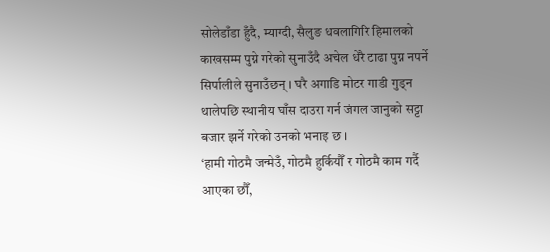सोलेडाँडा हुँदै, म्याग्दी, सैलुङ धवलागिरि हिमालको काखसम्म पुग्ने गरेको सुनाउँदै अचेल धेरै टाढा पुग्न नपर्ने सिर्पालीले सुनाउँछन् । घरै अगाडि मोटर गाडी गुड्न थालेपछि स्थानीय घाँस दाउरा गर्न जंगल जानुको सट्टा बजार झर्ने गरेको उनको भनाइ छ ।
‘हामी गोठमै जन्मेउँ, गोठमै हुर्कियौँ र गोठमै काम गर्दै आएका छौँ,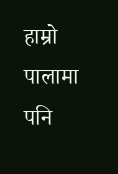हाम्रो पालामा पनि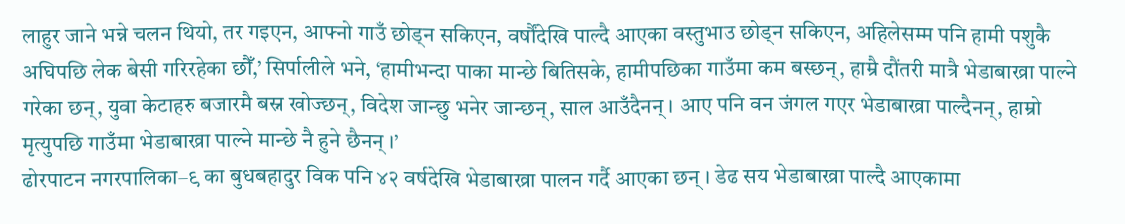लाहुर जाने भन्ने चलन थियो, तर गइएन, आफ्नो गाउँ छोड्न सकिएन, वर्षौंदेखि पाल्दै आएका वस्तुभाउ छोड्न सकिएन, अहिलेसम्म पनि हामी पशुकै अघिपछि लेक बेसी गरिरहेका छौँ,’ सिर्पालीले भने, ‘हामीभन्दा पाका मान्छे बितिसके, हामीपछिका गाउँमा कम बस्छन्, हाम्रै दौंतरी मात्रै भेडाबाख्रा पाल्ने गरेका छन्, युवा केटाहरु बजारमै बस्न खोज्छन्, विदेश जान्छु भनेर जान्छन्, साल आउँदैनन् । आए पनि वन जंगल गएर भेडाबाख्रा पाल्दैनन्, हाम्रो मृत्युपछि गाउँमा भेडाबाख्रा पाल्ने मान्छे नै हुने छैनन् ।’
ढोरपाटन नगरपालिका–९ का बुधबहादुर विक पनि ४२ वर्षदेखि भेडाबाख्रा पालन गर्दै आएका छन् । डेढ सय भेडाबाख्रा पाल्दै आएकामा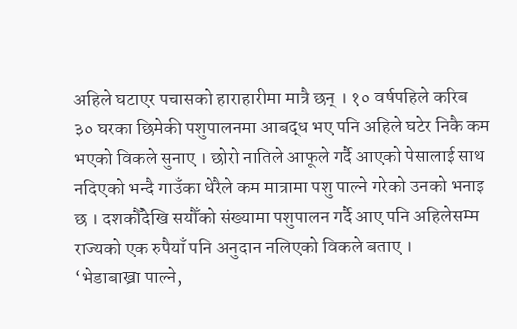अहिले घटाएर पचासको हाराहारीमा मात्रै छन् । १० वर्षपहिले करिब ३० घरका छिमेकी पशुपालनमा आबद्ध भए पनि अहिले घटेर निकै कम भएको विकले सुनाए । छोरो नातिले आफूले गर्दै आएको पेसालाई साथ नदिएको भन्दै गाउँका धेरैले कम मात्रामा पशु पाल्ने गरेको उनको भनाइ छ । दशकौँदेखि सयौँको संख्यामा पशुपालन गर्दै आए पनि अहिलेसम्म राज्यको एक रुपैयाँ पनि अनुदान नलिएको विकले बताए ।
‘भेडाबाख्रा पाल्ने,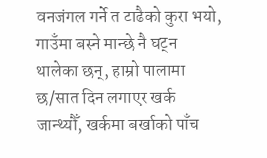वनजंगल गर्ने त टाढैको कुरा भयो, गाउँमा बस्ने मान्छे नै घट्न थालेका छन्, हाम्रो पालामा छ/सात दिन लगाएर खर्क जान्थ्यौँ, खर्कमा बर्खाको पाँच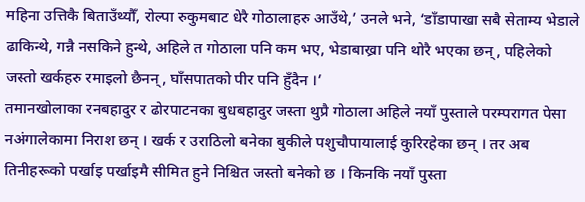महिना उत्तिकै बिताउँथ्यौँ, रोल्पा रुकुमबाट धेरै गोठालाहरु आउँथे,’ उनले भने, ‘डाँडापाखा सबै सेताम्य भेडाले ढाकिन्थे, गन्नै नसकिने हुन्थे, अहिले त गोठाला पनि कम भए, भेडाबाख्रा पनि थोरै भएका छन्, पहिलेको जस्तो खर्कहरु रमाइलो छैनन्, घाँसपातको पीर पनि हुँदैन ।’
तमानखोलाका रनबहादुर र ढोरपाटनका बुधबहादुर जस्ता थुप्रै गोठाला अहिले नयाँ पुस्ताले परम्परागत पेसा नअंगालेकामा निराश छन् । खर्क र उराठिलो बनेका बुकीले पशुचौपायालाई कुरिरहेका छन् । तर अब तिनीहरूको पर्खाइ पर्खाइमै सीमित हुने निश्चित जस्तो बनेको छ । किनकि नयाँ पुस्ता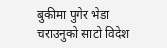बुकीमा पुगेर भेडा चराउनुको साटो विदेश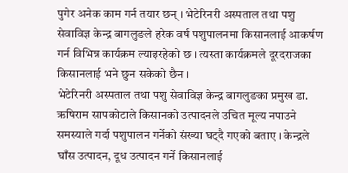पुगेर अनेक काम गर्न तयार छन् । भेटेरिनरी अस्पताल तथा पशु सेवाविज्ञ केन्द्र बागलुङले हरेक वर्ष पशुपालनमा किसानलाई आकर्षण गर्न विभिन्न कार्यक्रम ल्याइरहेको छ । त्यस्ता कार्यक्रमले दूरदराजका किसानलाई भने छुन सकेको छैन ।
भेटेरिनरी अस्पताल तथा पशु सेवाविज्ञ केन्द्र बागलुङका प्रमुख डा. ऋषिराम सापकोटाले किसानको उत्पादनले उचित मूल्य नपाउने समस्याले गर्दा पशुपालन गर्नेको संख्या घट्दै गएको बताए । केन्द्रले घाँस उत्पादन, दूध उत्पादन गर्ने किसानलाई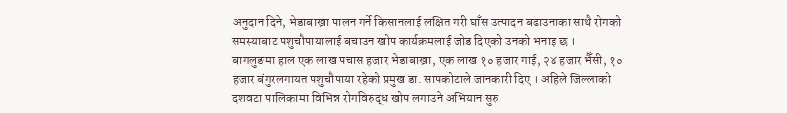अनुदान दिने, भेडाबाख्रा पालन गर्ने किसानलाई लक्षित गरी घाँस उत्पादन बढाउनाका साथै रोगको समस्याबाट पशुचौपायालाई बचाउन खोप कार्यक्रमलाई जोड दिएको उनको भनाइ छ ।
बागलुङमा हाल एक लाख पचास हजार भेडाबाख्रा, एक लाख १० हजार गाई, २४ हजार भैँसी, १० हजार बंगुरलगायत पशुचौपाया रहेको प्रमुख डा. सापकोटाले जानकारी दिए । अहिले जिल्लाको दशवटा पालिकामा विभिन्न रोगविरुद्ध खोप लगाउने अभियान सुरु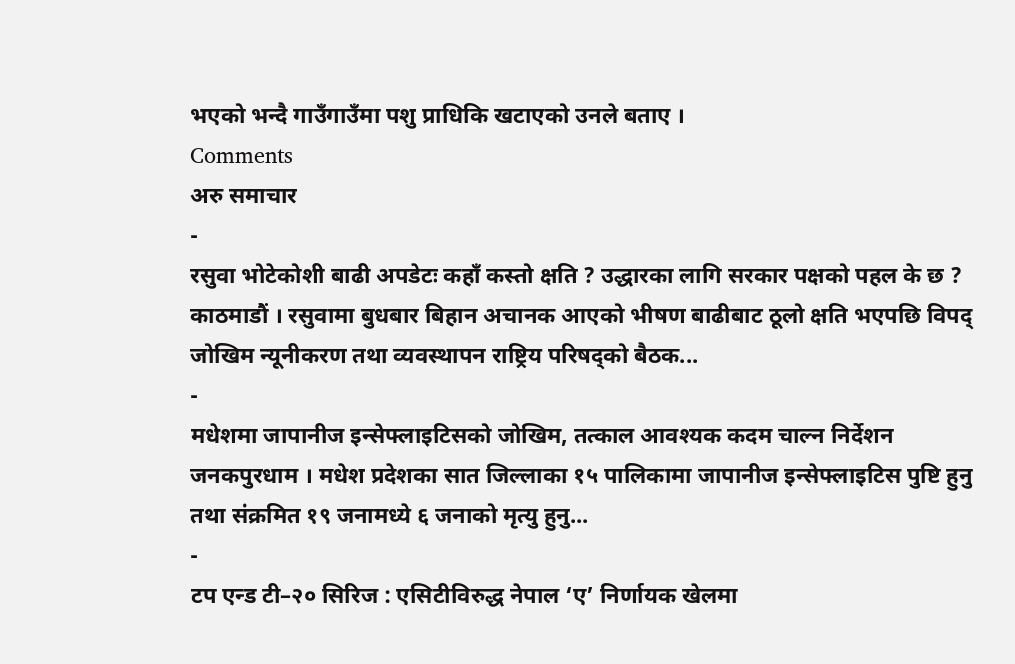भएको भन्दै गाउँगाउँमा पशु प्राधिकि खटाएको उनले बताए ।
Comments
अरु समाचार
-
रसुवा भोटेकोशी बाढी अपडेटः कहाँ कस्तो क्षति ? उद्धारका लागि सरकार पक्षको पहल के छ ?
काठमाडौं । रसुवामा बुधबार बिहान अचानक आएको भीषण बाढीबाट ठूलो क्षति भएपछि विपद् जोखिम न्यूनीकरण तथा व्यवस्थापन राष्ट्रिय परिषद्को बैठक...
-
मधेशमा जापानीज इन्सेफ्लाइटिसको जोखिम, तत्काल आवश्यक कदम चाल्न निर्देशन
जनकपुरधाम । मधेश प्रदेशका सात जिल्लाका १५ पालिकामा जापानीज इन्सेफ्लाइटिस पुष्टि हुनु तथा संक्रमित १९ जनामध्ये ६ जनाको मृत्यु हुनु...
-
टप एन्ड टी–२० सिरिज : एसिटीविरुद्ध नेपाल ‘ए’ निर्णायक खेलमा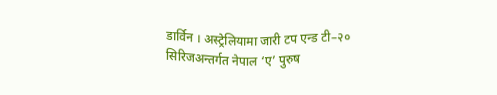डार्विन । अस्ट्रेलियामा जारी टप एन्ड टी–२० सिरिजअन्तर्गत नेपाल ‘ए’ पुरुष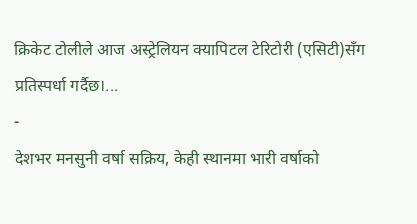क्रिकेट टोलीले आज अस्ट्रेलियन क्यापिटल टेरिटोरी (एसिटी)सँग प्रतिस्पर्धा गर्दैछ।...
-
देशभर मनसुनी वर्षा सक्रिय, केही स्थानमा भारी वर्षाको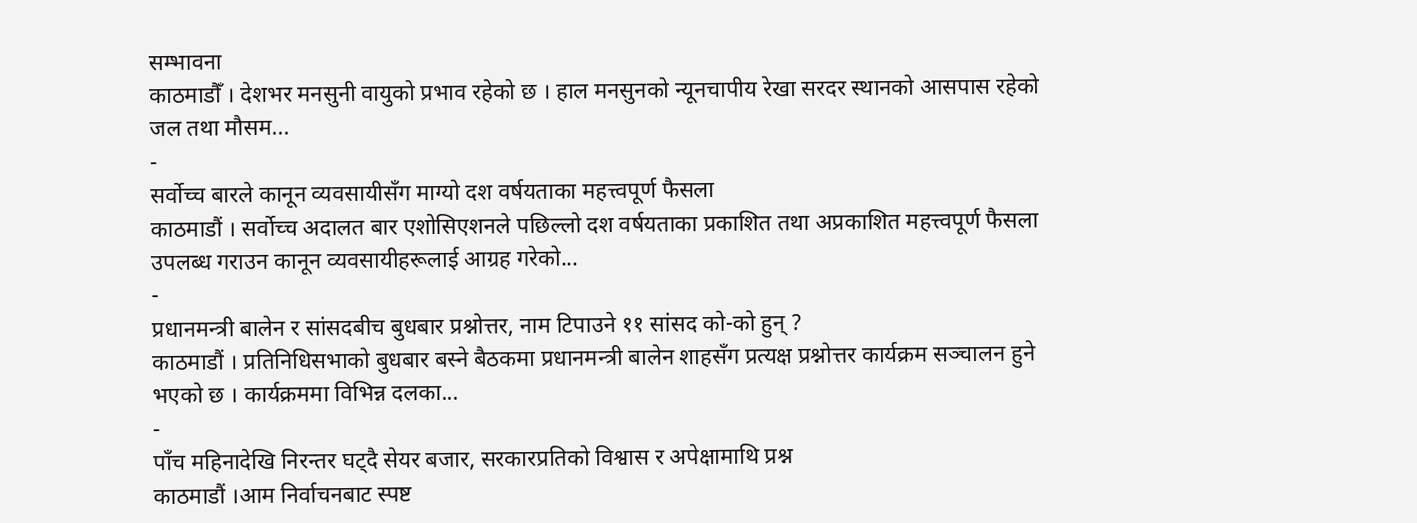सम्भावना
काठमाडौँ । देशभर मनसुनी वायुको प्रभाव रहेको छ । हाल मनसुनको न्यूनचापीय रेखा सरदर स्थानको आसपास रहेको जल तथा मौसम...
-
सर्वोच्च बारले कानून व्यवसायीसँग माग्यो दश वर्षयताका महत्त्वपूर्ण फैसला
काठमाडौं । सर्वोच्च अदालत बार एशोसिएशनले पछिल्लो दश वर्षयताका प्रकाशित तथा अप्रकाशित महत्त्वपूर्ण फैसला उपलब्ध गराउन कानून व्यवसायीहरूलाई आग्रह गरेको...
-
प्रधानमन्त्री बालेन र सांसदबीच बुधबार प्रश्नोत्तर, नाम टिपाउने ११ सांसद को-को हुन् ?
काठमाडौं । प्रतिनिधिसभाको बुधबार बस्ने बैठकमा प्रधानमन्त्री बालेन शाहसँग प्रत्यक्ष प्रश्नोत्तर कार्यक्रम सञ्चालन हुने भएको छ । कार्यक्रममा विभिन्न दलका...
-
पाँच महिनादेखि निरन्तर घट्दै सेयर बजार, सरकारप्रतिको विश्वास र अपेक्षामाथि प्रश्न
काठमाडौं ।आम निर्वाचनबाट स्पष्ट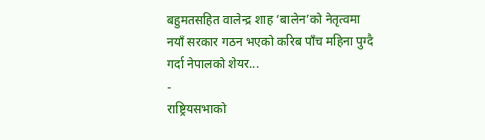बहुमतसहित वालेन्द्र शाह ‘बालेन’को नेतृत्वमा नयाँ सरकार गठन भएको करिब पाँच महिना पुग्दै गर्दा नेपालको शेयर...
-
राष्ट्रियसभाको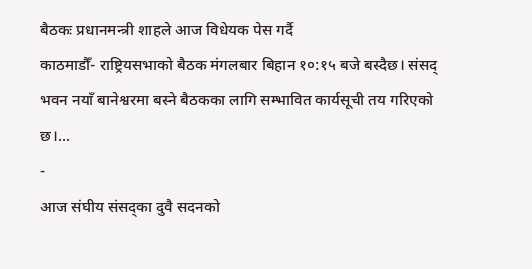बैठकः प्रधानमन्त्री शाहले आज विधेयक पेस गर्दै
काठमाडौँ- राष्ट्रियसभाको बैठक मंगलबार बिहान १०:१५ बजे बस्दैछ। संसद् भवन नयाँ बानेश्वरमा बस्ने बैठकका लागि सम्भावित कार्यसूची तय गरिएको छ।...
-
आज संघीय संसद्का दुवै सदनको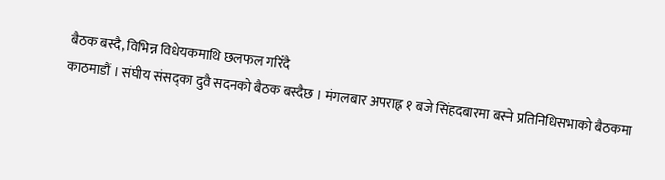बैठक बस्दै, विभिन्न विधेयकमाथि छलफल गरिँदै
काठमाडौं । संघीय संसद्का दुवै सदनको बैठक बस्दैछ । मंगलबार अपराह्न १ बजे सिंहदबारमा बस्ने प्रतिनिधिसभाको बैठकमा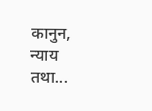कानुन, न्याय तथा...